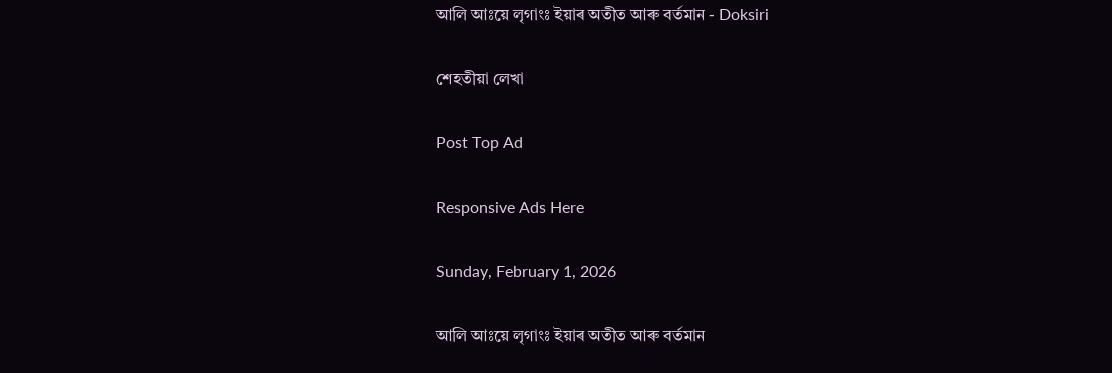আলি আঃয়ে লৃগাংঃ ইয়াৰ অতীত আৰু বৰ্তমান - Doksiri

শেহতীয়া লেখা

Post Top Ad

Responsive Ads Here

Sunday, February 1, 2026

আলি আঃয়ে লৃগাংঃ ইয়াৰ অতীত আৰু বৰ্তমান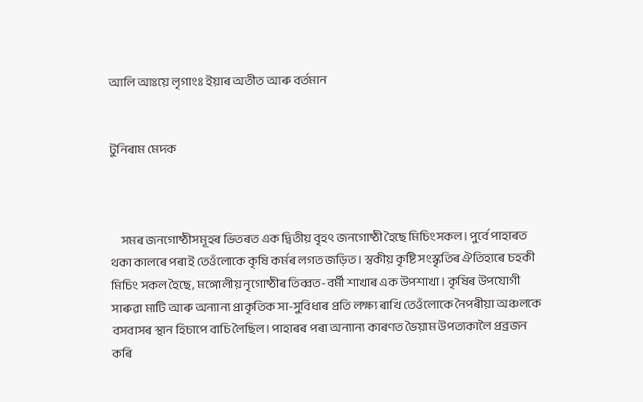আলি আঃয়ে লৃগাংঃ ইয়াৰ অতীত আৰু বৰ্তমান


টুনিৰাম মেদক



     সমৰ জনগোষ্ঠীসমূহৰ ভিতৰত এক দ্বিতীয় বৃহৎ জনগোষ্ঠী হৈছে মিচিংসকল। পুৰ্বে পাহাৰত থকা কালৰে পৰাই তেওঁলোকে কৃষি কৰ্মৰ লগত জড়িত। স্বকীয় কৃষ্টি সংস্কৃতিৰ ঐতিহ্যৰে চহকী মিচিং সকল হৈছে, মঙ্গোলীয় নৃগোষ্ঠীৰ তিব্বত-বৰ্মী শাখাৰ এক উপশাখা। কৃষিৰ উপযোগী সাৰুৱা মাটি আৰু অন্যান্য প্ৰাকৃতিক সা-সুবিধাৰ প্ৰতি লক্ষ্য ৰাখি তেওঁলোকে নৈপৰীয়া অঞ্চলকে বসবাসৰ স্থান হিচাপে বাচি লৈছিল। পাহাৰৰ পৰা অন্যান্য কাৰণত ভৈয়াম উপত্যকালৈ প্ৰব্ৰজন কৰি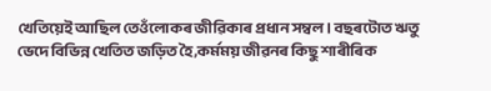খেতিয়েই আছিল তেওঁলোকৰ জীৱিকাৰ প্ৰধান সম্বল। বছৰটোত ঋতু ভেদে বিভিন্ন খেতিত জড়িত হৈ,কৰ্মময় জীৱনৰ কিছু শাৰীৰিক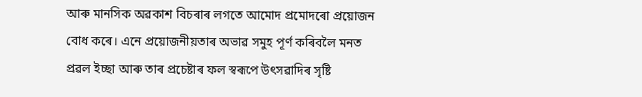আৰু মানসিক অৱকাশ বিচৰাৰ লগতে আমোদ প্ৰমোদৰো প্ৰয়োজন বোধ কৰে। এনে প্ৰয়োজনীয়তাৰ অভাৱ সমুহ পূৰ্ণ কৰিবলৈ মনত প্ৰৱল ইচ্ছা আৰু তাৰ প্ৰচেষ্টাৰ ফল স্বৰূপে উৎসৱাদিৰ সৃষ্টি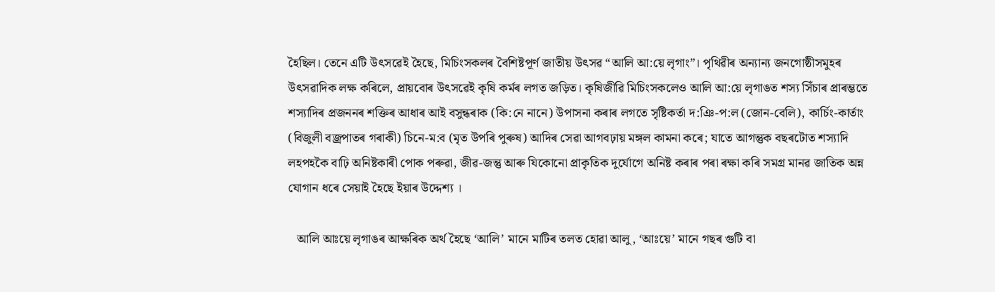হৈছিল। তেনে এটি উৎসৱেই হৈছে, মিচিংসকলৰ বৈশিষ্টপূৰ্ণ জাতীয় উৎসৱ “আলি আ:য়ে লৃগাং”। পৃথিৱীৰ অন্যান্য জনগোষ্ঠীসমুহৰ উৎসৱাদিক লক্ষ কৰিলে, প্ৰায়বোৰ উৎসৱেই কৃষি কৰ্মৰ লগত জড়িত। কৃষিজীৱি মিচিংসকলেও আলি আ:য়ে লৃগাঙত শস্য সিঁচাৰ প্ৰাৰম্ভতে শস্যাদিৰ প্ৰজননৰ শক্তিৰ আধাৰ আই বসুন্ধৰাক (কি:নে নানে) উপাসনা কৰাৰ লগতে সৃষ্টিকৰ্তা দ:ঞি-প:ল (জোন-বেলি), কাৰ্চিং-কাৰ্তাং (বিজুলী বজ্ৰপাতৰ গৰাকী) চিনে-ম:ব (মৃত উপৰি পুৰুষ) আদিৰ সেৱা আগবঢ়ায় মঙ্গল কামনা কৰে; যাতে আগন্তুক বছৰটোত শস্যাদি লহপহকৈ বাঢ়ি অনিষ্টকাৰী পোক পৰুৱা, জীৱ-জন্তু আৰু যিকোনো প্ৰাকৃতিক দুৰ্যোগে অনিষ্ট কৰাৰ পৰা ৰক্ষা কৰি সমগ্ৰ মানৱ জাতিক অন্ন যোগান ধৰে সেয়াই হৈছে ইয়াৰ উদ্দেশ্য ।

   আলি আঃয়ে লৃগাঙৰ আক্ষৰিক অৰ্থ হৈছে ‘আলি’ মানে মাটিৰ তলত হোৱা আলু, ‘আঃয়ে’ মানে গছৰ গুটি বা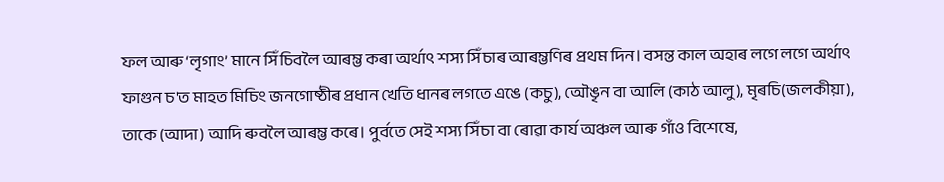ফল আৰু ‘লৃগাং’ মানে সিঁচিবলৈ আৰম্ভ কৰা অৰ্থাৎ শস্য সিঁচাৰ আৰম্ভণিৰ প্ৰথম দিন। বসন্ত কাল অহাৰ লগে লগে অৰ্থাৎ ফাগুন চ'ত মাহত মিচিং জনগোষ্ঠীৰ প্ৰধান খেতি ধানৰ লগতে এঙে (কচু), অৌঙৃন বা আলি (কাঠ আলু), মৃৰচি(জলকীয়া), তাকে (আদা) আদি ৰুবলৈ আৰম্ভ কৰে। পুৰ্বতে সেই শস্য সিঁচা বা ৰোৱা কাৰ্য অঞ্চল আৰু গাঁও বিশেষে,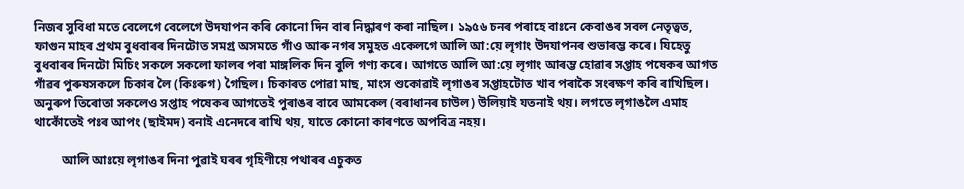নিজৰ সুবিধা মতে বেলেগে বেলেগে উদযাপন কৰি কোনো দিন বাৰ নিদ্ধাৰণ কৰা নাছিল। ১৯৫৬ চনৰ পৰাহে বাঃনে কেবাঙৰ সবল নেতৃত্বত, ফাগুন মাহৰ প্ৰথম বুধবাৰৰ দিনটোত সমগ্ৰ অসমতে গাঁও আৰু নগৰ সমুহত একেলগে আলি আ:য়ে লৃগাং উদযাপনৰ শুভাৰম্ভ কৰে। যিহেতু বুধবাৰৰ দিনটো মিচিং সকলে সকলো ফালৰ পৰা মাঙ্গলিক দিন বুলি গণ্য কৰে। আগতে আলি আ:য়ে লৃগাং আৰম্ভ হোৱাৰ সপ্তাহ পষেকৰ আগত গাঁৱৰ পুৰুষসকলে চিকাৰ লৈ (কিঃৰুগ) গৈছিল। চিকাৰত পোৱা মাছ, মাংস শুকোৱাই লৃগাঙৰ সপ্তাহটোত খাব পৰাকৈ সংৰক্ষণ কৰি ৰাখিছিল। অনুৰুপ তিৰোতা সকলেও সপ্তাহ পষেকৰ আগতেই পুৰাঙৰ বাবে আমকেল (বৰাধানৰ চাউল) উলিয়াই যতনাই থয়। লগতে লৃগাঙলৈ এমাহ থাকোঁতেই পঃৰ আপং (ছাইমদ) বনাই এনেদৰে ৰাখি থয়, যাতে কোনো কাৰণতে অপবিত্ৰ নহয়।

         আলি আঃয়ে লৃগাঙৰ দিনা পুৱাই ঘৰৰ গৃহিণীয়ে পথাৰৰ এচুকত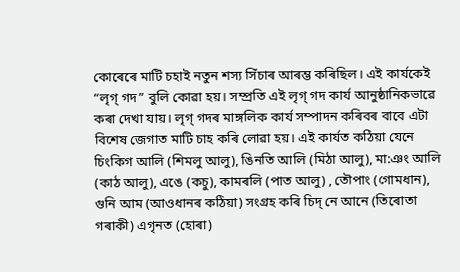কোৰেৰে মাটি চহাই নতুন শস্য সিঁচাৰ আৰম্ভ কৰিছিল। এই কাৰ্যকেই “লৃগ্ গদ” বুলি কোৱা হয়। সম্প্ৰতি এই লৃগ্ গদ কাৰ্য আনুষ্ঠানিকভাৱে কৰা দেখা যায়। লৃগ্ গদৰ মাঙ্গলিক কাৰ্য সম্পাদন কৰিবৰ বাবে এটা বিশেষ জেগাত মাটি চাহ কৰি লোৱা হয়। এই কাৰ্যত কঠিয়া যেনে চিংকিগ আলি (শিমলু আলু), ঙিনতি আলি (মিঠা আলু), মা:ঞং আলি (কাঠ আলু), এঙে (কচু), কামৰলি (পাত আলু) , তৌপাং (গোমধান), গুনি আম (আওধানৰ কঠিয়া) সংগ্ৰহ কৰি চিদ্ নে আনে (তিৰোতা গৰাকী) এগৃনত (হোৰা)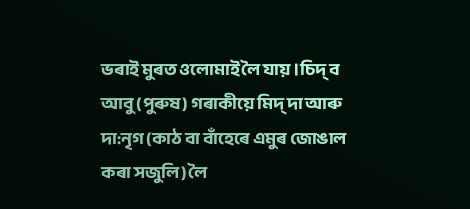ভৰাই মুৰত ওলোমাই লৈ যায়।চিদ্ ব আবু (পুৰুষ) গৰাকীয়ে মিদ্ দা আৰু দা:নৃগ (কাঠ বা বাঁহেৰে এমুৰ জোঙাল কৰা সজুলি) লৈ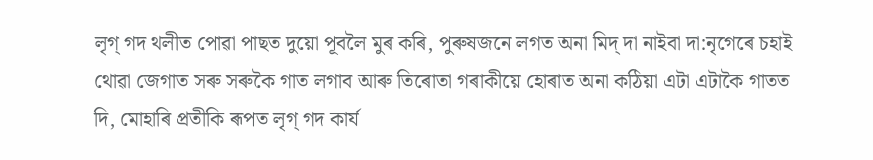লৃগ্ গদ থলীত পোৱা পাছত দুয়ো পূবলৈ মুৰ কৰি, পুৰুষজনে লগত অনা মিদ্ দা নাইবা দা:নৃগেৰে চহাই থোৱা জেগাত সৰু সৰুকৈ গাত লগাব আৰু তিৰোতা গৰাকীয়ে হোৰাত অনা কঠিয়া এটা এটাকৈ গাতত দি, মোহাৰি প্ৰতীকি ৰূপত লৃগ্ গদ কাৰ্য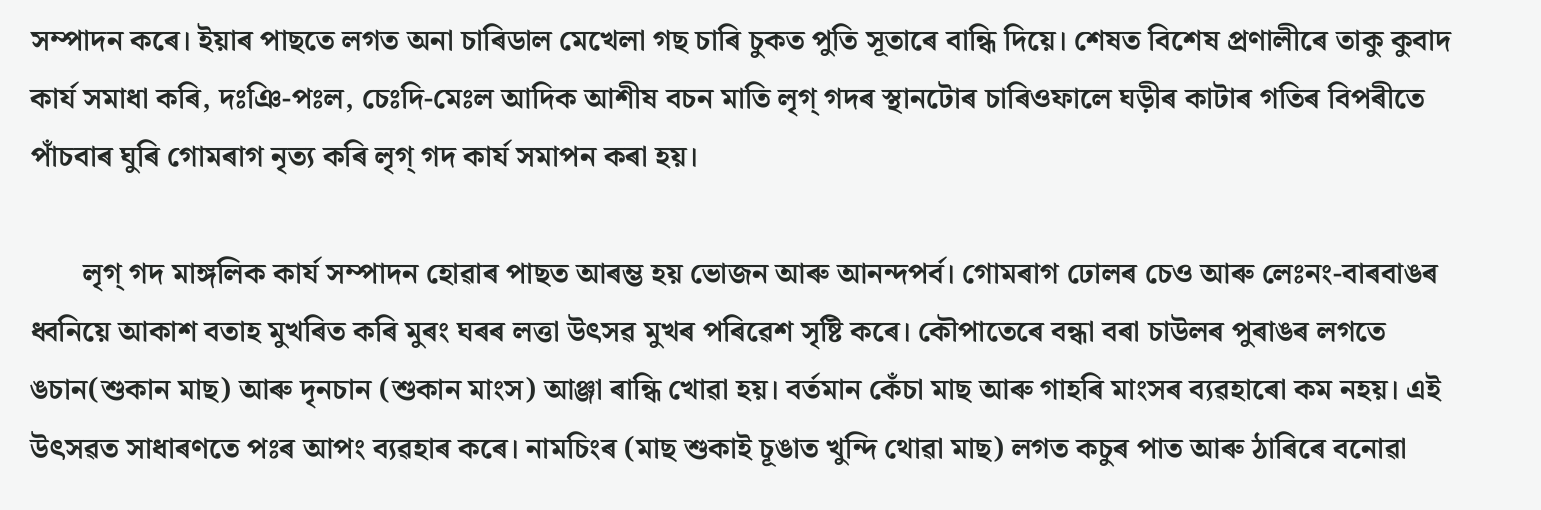সম্পাদন কৰে। ইয়াৰ পাছতে লগত অনা চাৰিডাল মেখেলা গছ চাৰি চুকত পুতি সূতাৰে বান্ধি দিয়ে। শেষত বিশেষ প্ৰণালীৰে তাকু কুবাদ কাৰ্য সমাধা কৰি, দঃঞি-পঃল, চেঃদি-মেঃল আদিক আশীষ বচন মাতি লৃগ্ গদৰ স্থানটোৰ চাৰিওফালে ঘড়ীৰ কাটাৰ গতিৰ বিপৰীতে পাঁচবাৰ ঘুৰি গোমৰাগ নৃত্য কৰি লৃগ্ গদ কাৰ্য সমাপন কৰা হয়।

       লৃগ্ গদ মাঙ্গলিক কাৰ্য সম্পাদন হোৱাৰ পাছত আৰম্ভ হয় ভোজন আৰু আনন্দপৰ্ব। গোমৰাগ ঢোলৰ চেও আৰু লেঃনং-বাৰবাঙৰ ধ্বনিয়ে আকাশ বতাহ মুখৰিত কৰি মুৰং ঘৰৰ লত্তা উৎসৱ মুখৰ পৰিৱেশ সৃষ্টি কৰে। কৌপাতেৰে বন্ধা বৰা চাউলৰ পুৰাঙৰ লগতে ঙচান(শুকান মাছ) আৰু দৃনচান (শুকান মাংস) আঞ্জা ৰান্ধি খোৱা হয়। বৰ্তমান কেঁচা মাছ আৰু গাহৰি মাংসৰ ব্যৱহাৰো কম নহয়। এই উৎসৱত সাধাৰণতে পঃৰ আপং ব্যৱহাৰ কৰে। নামচিংৰ (মাছ শুকাই চূঙাত খুন্দি থোৱা মাছ) লগত কচুৰ পাত আৰু ঠাৰিৰে বনোৱা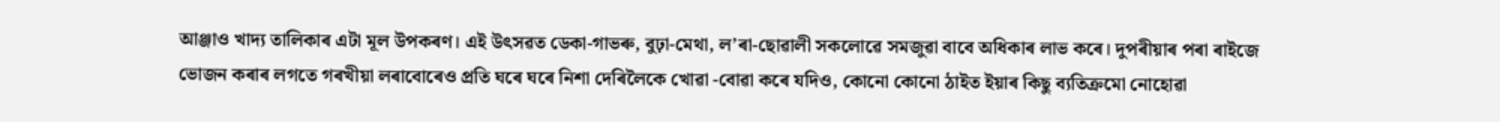আঞ্জাও খাদ্য তালিকাৰ এটা মূল উপকৰণ। এই উৎসৱত ডেকা-গাভৰু, বুঢ়া-মেথা, ল’ৰা-ছোৱালী সকলোৱে সমজুৱা বাবে অধিকাৰ লাভ কৰে। দুপৰীয়াৰ পৰা ৰাইজে ভোজন কৰাৰ লগতে গৰখীয়া লৰাবোৰেও প্ৰতি ঘৰে ঘৰে নিশা দেৰিলৈকে খোৱা -বোৱা কৰে যদিও, কোনো কোনো ঠাইত ইয়াৰ কিছু ব্যতিক্ৰমো নোহোৱা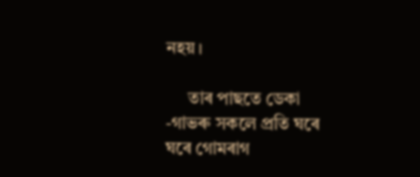নহয়।

     তাৰ পাছতে ডেকা -গাভৰু সকলে প্ৰতি ঘৰে ঘৰে গোমৰাগ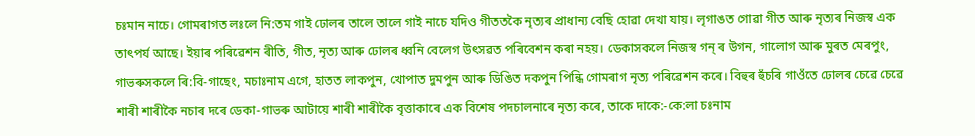চঃমান নাচে। গোমৰাগত লঃলে নি:তম গাই ঢোলৰ তালে তালে গাই নাচে যদিও গীততকৈ নৃত্যৰ প্ৰাধান্য বেছি হোৱা দেখা যায়। লৃগাঙত গোৱা গীত আৰু নৃত্যৰ নিজস্ব এক তাৎপৰ্য আছে। ইয়াৰ পৰিৱেশন ৰীতি, গীত, নৃত্য আৰু ঢোলৰ ধ্বনি বেলেগ উৎসৱত পৰিবেশন কৰা নহয়। ডেকাসকলে নিজস্ব গন্ ৰ উগন, গালোগ আৰু মুৰত মেৰপুং, গাভৰুসকলে ৰি:বি-গাছেং, মচাঃনাম এগে, হাতত লাকপুন, খোপাত দুমপুন আৰু ডিঙিত দকপুন পিন্ধি গোমৰাগ নৃত্য পৰিৱেশন কৰে। বিহুৰ হুঁচৰি গাওঁতে ঢোলৰ চেৱে চেৱে শাৰী শাৰীকৈ নচাৰ দৰে ডেকা-গাভৰু আটায়ে শাৰী শাৰীকৈ বৃত্তাকাৰে এক বিশেষ পদচালনাৰে নৃত্য কৰে, তাকে দাকে:-কে:লা চঃনাম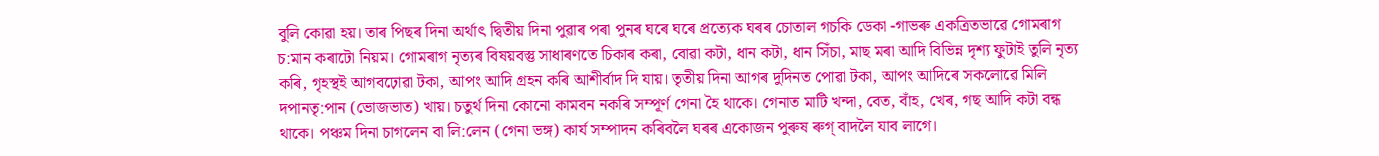বুলি কোৱা হয়। তাৰ পিছৰ দিনা অৰ্থাৎ দ্বিতীয় দিনা পুৱাৰ পৰা পুনৰ ঘৰে ঘৰে প্ৰত্যেক ঘৰৰ চোতাল গচকি ডেকা -গাভৰু একত্ৰিতভাৱে গোমৰাগ চ:মান কৰাটো নিয়ম। গোমৰাগ নৃত্যৰ বিষয়বস্তু সাধাৰণতে চিকাৰ কৰা, বোৱা কটা, ধান কটা, ধান সিঁচা, মাছ মৰা আদি বিভিন্ন দৃশ্য ফুটাই তুলি নৃত্য কৰি, গৃহস্থই আগবঢ়োৱা টকা, আপং আদি গ্ৰহন কৰি আশীৰ্বাদ দি যায়। তৃতীয় দিনা আগৰ দুদিনত পোৱা টকা, আপং আদিৰে সকলোৱে মিলি দপানতৃ:পান (ভোজভাত) খায়। চতুৰ্থ দিনা কোনো কামবন নকৰি সম্পূৰ্ণ গেনা হৈ থাকে। গেনাত মাটি খন্দা, বেত, বাঁহ, খেৰ, গছ আদি কটা বন্ধ থাকে। পঞ্চম দিনা চাগলেন বা লি:লেন (গেনা ভঙ্গ) কাৰ্য সম্পাদন কৰিবলৈ ঘৰৰ একোজন পুৰুষ ৰুগ্ বাদলৈ যাব লাগে।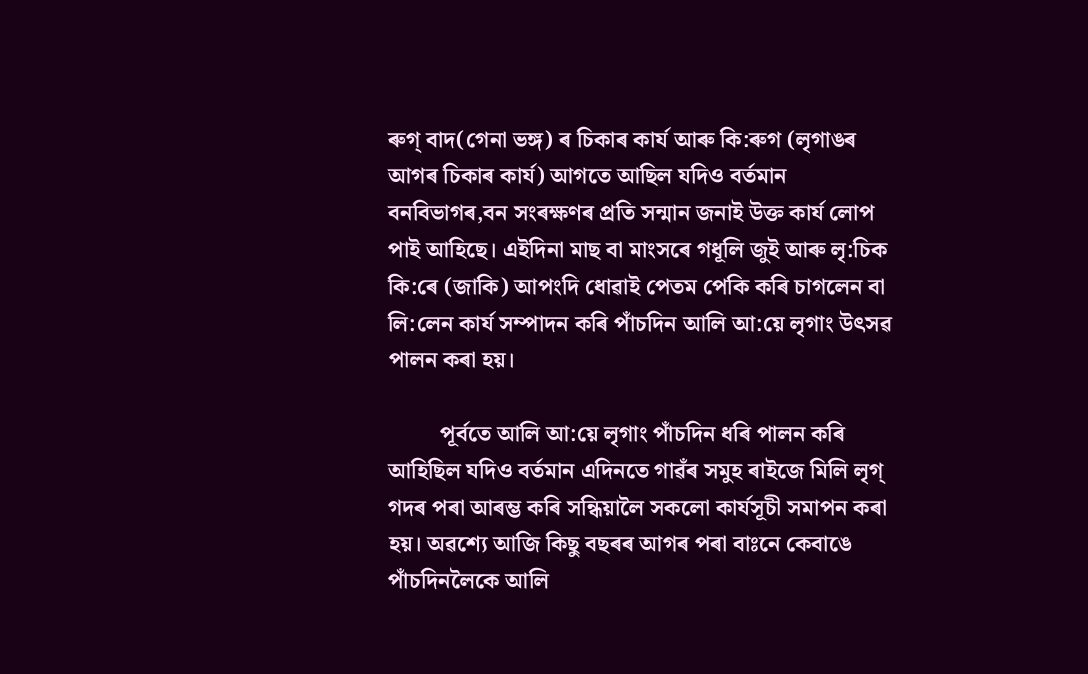ৰুগ্ বাদ(গেনা ভঙ্গ) ৰ চিকাৰ কাৰ্য আৰু কি:ৰুগ (লৃগাঙৰ আগৰ চিকাৰ কাৰ্য) আগতে আছিল যদিও বৰ্তমান বনবিভাগৰ,বন সংৰক্ষণৰ প্ৰতি সন্মান জনাই উক্ত কাৰ্য লোপ পাই আহিছে। এইদিনা মাছ বা মাংসৰে গধূলি জুই আৰু লৃ:চিক কি:ৰে (জাকি) আপংদি ধোৱাই পেতম পেকি কৰি চাগলেন বা লি:লেন কাৰ্য সম্পাদন কৰি পাঁচদিন আলি আ:য়ে লৃগাং উৎসৱ পালন কৰা হয়।

         পূৰ্বতে আলি আ:য়ে লৃগাং পাঁচদিন ধৰি পালন কৰি আহিছিল যদিও বৰ্তমান এদিনতে গাৱঁৰ সমুহ ৰাইজে মিলি লৃগ্ গদৰ পৰা আৰম্ভ কৰি সন্ধিয়ালৈ সকলো কাৰ্যসূচী সমাপন কৰা হয়। অৱশ্যে আজি কিছু বছৰৰ আগৰ পৰা বাঃনে কেবাঙে পাঁচদিনলৈকে আলি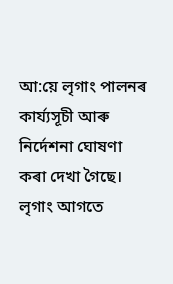আ:য়ে লৃগাং পালনৰ কাৰ্য্যসূচী আৰু নিৰ্দেশনা ঘোষণা কৰা দেখা গৈছে। লৃগাং আগতে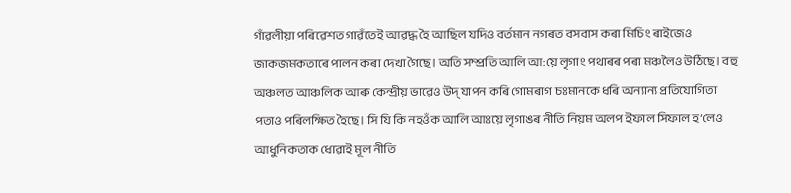গাঁৱলীয়া পৰিৱেশত গাৱঁতেই আৱদ্ধ হৈ আছিল যদিও বৰ্তমান নগৰত বসবাস কৰা মিচিং ৰাইজেও জাকজমকতাৰে পালন কৰা দেখা গৈছে। অতি সম্প্ৰতি আলি আ:য়ে লৃগাং পথাৰৰ পৰা মঞ্চলৈও উঠিছে। বহু অঞ্চলত আঞ্চলিক আৰু কেন্দ্ৰীয় ভাৱেও উদ্ যাপন কৰি গোমৰাগ চঃমানকে ধৰি অন্যান্য প্ৰতিযোগিতা পতাও পৰিলক্ষিত হৈছে। সি যি কি নহওঁক আলি আঃয়ে লৃগাঙৰ নীতি নিয়ম অলপ ইফাল সিফাল হ’লেও আধুনিকতাক ধোৱাই মূল নীতি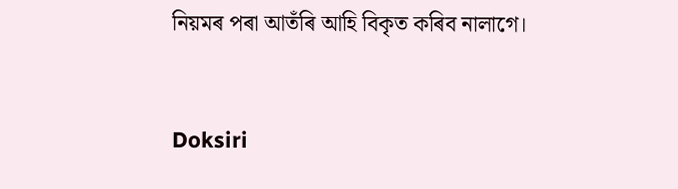নিয়মৰ পৰা আতঁৰি আহি বিকৃত কৰিব নালাগে।


Doksiri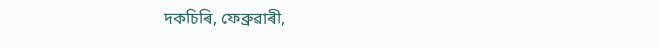দকচিৰি, ফেব্ৰুৱাৰী,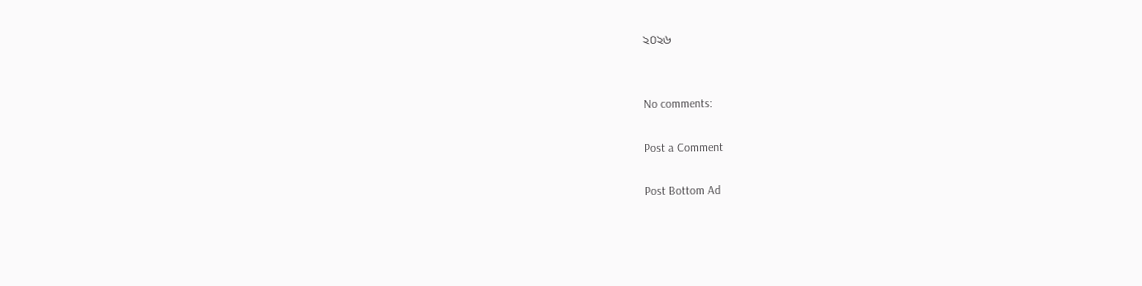২০২৬


No comments:

Post a Comment

Post Bottom Ad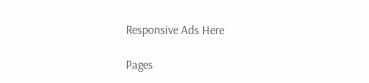Responsive Ads Here

Pages